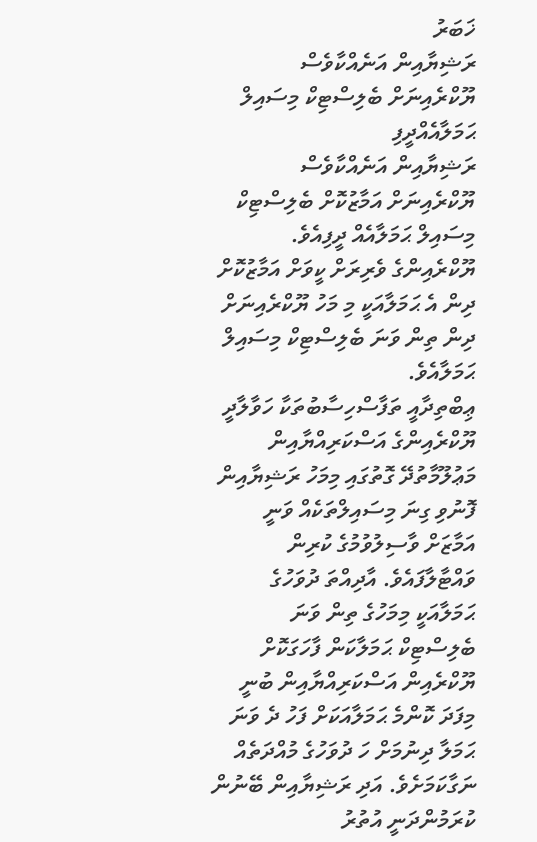ޚަބަރު
ރަޝިޔާއިން އަނެއްކާވެސް ޔޫކްރެއިނަށް ބެލިސްޓިކް މިސައިލް ޙަމަލާއެއްދީފި
ރަޝިޔާއިން އަނެއްކާވެސް ޔޫކްރެއިނަށް އަމާޒުކޮށް ބެލިސްޓިކް މިސައިލް ޙަމަލާއެއް ދީފިއެވެ. ޔޫކްރެއިންގެ ވެރިރަށް ކީވަށް އަމާޒުކޮށް ދިން އެ ޙަމަލާއަކީ މި މަހު ޔޫކްރެއިނަށް ދިން ތިން ވަނަ ބެލިސްޓިކް މިސައިލް ޙަމަލާއެވެ.
ޢިބްތިދާއީ ތަފާސްހިސާބުތަކާ ހަވާލާދީ ޔޫކްރެއިންގެ އަސްކަރިއްޔާއިން މަޢުލޫމާތުދޭ ގޮތުގައި މިމަހު ރަޝިޔާއިން ފޮނުވި ގިނަ މިސައިލްތަކެއް ވަނީ އަމާޒަށް ވާސިލުވުމުގެ ކުރިން ވައްޓާލާފައެވެ. އާދިއްތަ ދުވަހުގެ ޙަމަލާއަކީ މިމަހުގެ ތިން ވަނަ ބެލިސްޓިކް ޙަމަލާކަން ފާހަގަކޮށް ޔޫކްރެއިން އަސްކަރިއްޔާއިން ބުނީ މިފަދަ ކޮންމެ ޙަމަލާއަކަށް ފަހު ދެ ވަނަ ޙަމަލާ ދިނުމަށް ހަ ދުވަހުގެ މުއްދަތެއް ނަގާކަމަށެވެ. އަދި ރަޝިޔާއިން ބޭނުން ކުރަމުންދަނީ އުތުރު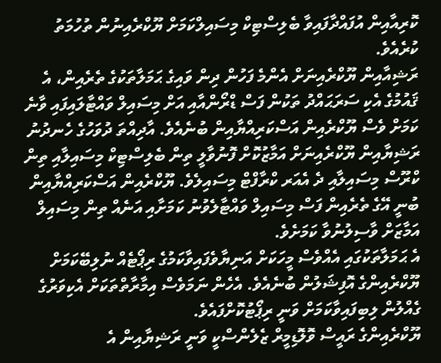ކޮރިއާއިން އުފައްދާފައިވާ ބެލިސްޓިކް މިސައިލްކަމަށް ޔޫކްރެއިނުން ތުހުމަތު ކުރެއެވެ.
ރަޝިއާއިން ޔޫކްރެއިނަށް އެންމެ ފަހުން ދިން ވައިގެ ޙަމަލާތަކުގެ ތެރެއިން، އެ ޤައުމުގެ އެކި ސަރަޙައްދު ތަކުން ފަސް ޑްރޯންއާއި އަށް މިސައިލް ވައްޓާލައިފައި ވާނެ ކަމަށް ވެސް ޔޫކްރެއިން އަސްކަރިއްޔާއިން ބުނެއެވެ. އާދިއްތަ ދުވަހުގެ ހެނދުނު ރަޝިޔާއިން ޔޫކްރެއިނަށް އަމާޒުކޮށް ފޮނުވާލީ ތިން ބެލިސްޓިކް މިސައިލާއި ތިން ކްރޫސް މިސައިލާއި ދެ އެއަރ ކްރާފްޓް މިސައިލެވެ. ޔޫކްރެއިން އަސްކަރިއްޔާއިން ބުނީ އޭގެ ތެރެއިން ފަސް މިސައިލް ވައްޓާލެވުނު ކަމަށާއި އަނެއް ތިން މިސައިލް އަމާޒަށް ވާސިލުނުވާ ކަމަށެވެ.
އެ ޙަމަލާތަކުގައި އެއްވެސް މީހަކަށް އަނިޔާވެފައިވާކަމުގެ ރިޕޯޓެއް ނުލިބޭކަމަށް ޔޫކްރެއިންގެ އޮފިޝަލުން ބުނެއެވެ. އެހެން ނަމަވެސް އިމާރާތްތަކަށް އެކިވަރުގެ ގެއްލުން ލިބިފައިވާކަމަށް ވަނީ ރިޕޯޓުކޮށްފައެވެ.
ޔޫކްރެއިންގެ ރައީސް ވޮލޮޑިމީރް ޒެލެންސްކީ ވަނީ ރަޝިޔާއިން އެ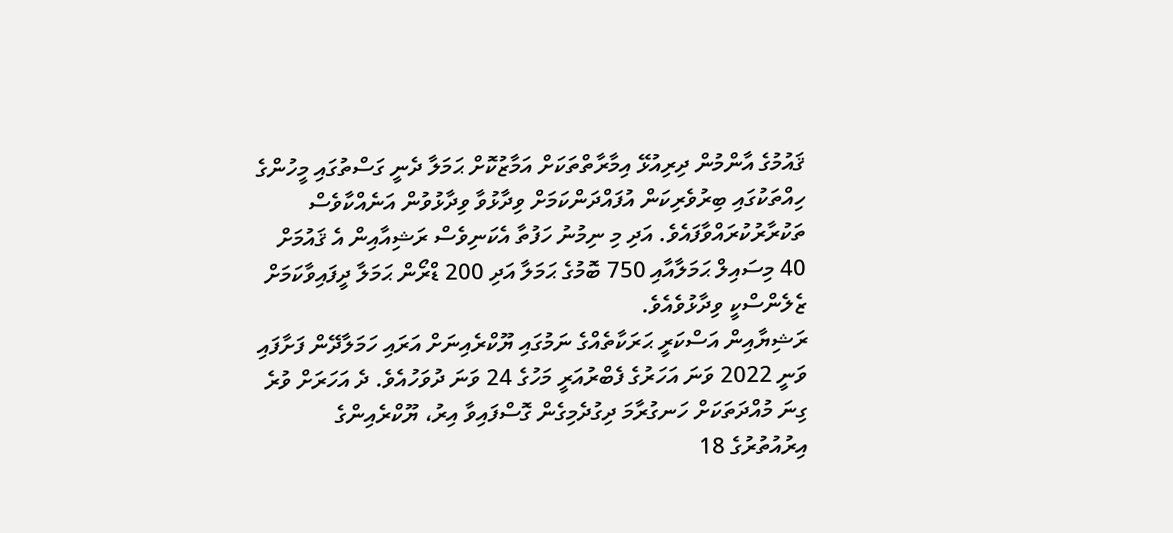ޤައުމުގެ އާންމުން ދިރިއުޅޭ އިމާރާތްތަކަށް އަމާޒުކޮށް ޙަމަލާ ދެނީ ގަސްތުގައި މީހުންގެ ހިއްތަކުގައި ބިރުވެރިކަން އުފައްދަންކަމަށް ވިދާޅުވާ ވިދާޅުވުން އަނެއްކާވެސް ތަކުރާރުކުރައްވާފައެވެ. އަދި މި ނިމުނު ހަފުތާ އެކަނިވެސް ރަޝިއާއިން އެ ޤައުމަށް 40 މިސައިލް ޙަމަލާއާއި 750 ބޮމުގެ ޙަމަލާ އަދި 200 ޑްރޯން ޙަމަލާ ދީފައިވާކަމަށް ޒެލެންސްކީ ވިދާޅުވެއެވެ.
ރަޝިޔާއިން އަސްކަރީ ޙަރަކާތެއްގެ ނަމުގައި ޔޫކްރެއިނަށް އަރައި ހަމަލާދޭން ފަށާފައި ވަނީ 2022 ވަނަ އަހަރުގެ ފެބްރުއަރީ މަހުގެ 24 ވަނަ ދުވަހުއެވެ. ދެ އަހަރަށް ވުރެ ގިނަ މުއްދަތަކަށް ހަނގުރާމަ ދިގުދެމިގެން ގޮސްފައިވާ އިރު، ޔޫކްރެއިންގެ އިރުއުތުރުގެ 18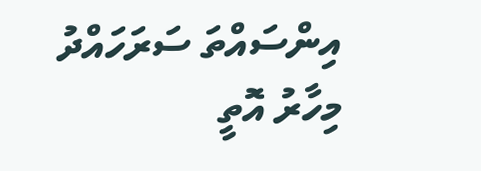އިންސައްތަ ސަރަހައްދު މިހާރު އޮތީ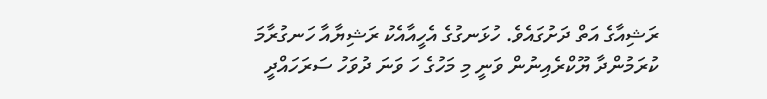ރަޝިއާގެ އަތް ދަށުގައެވެ. ހުޅަނގުގެ އެހީއާއެކު ރަޝިޔާއާ ހަނގުރާމަ ކުރަމުންދާ ޔޫކްރެއިނުން ވަނީ މި މަހުގެ ހަ ވަނަ ދުވަހު ސަރަހައްދީ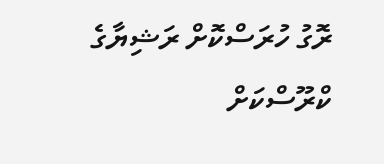ރޮގު ހުރަސްކޮށް ރަޝިޔާގެ ކްރޫސްކަށް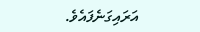އަރައިގަނެފައެވެ.